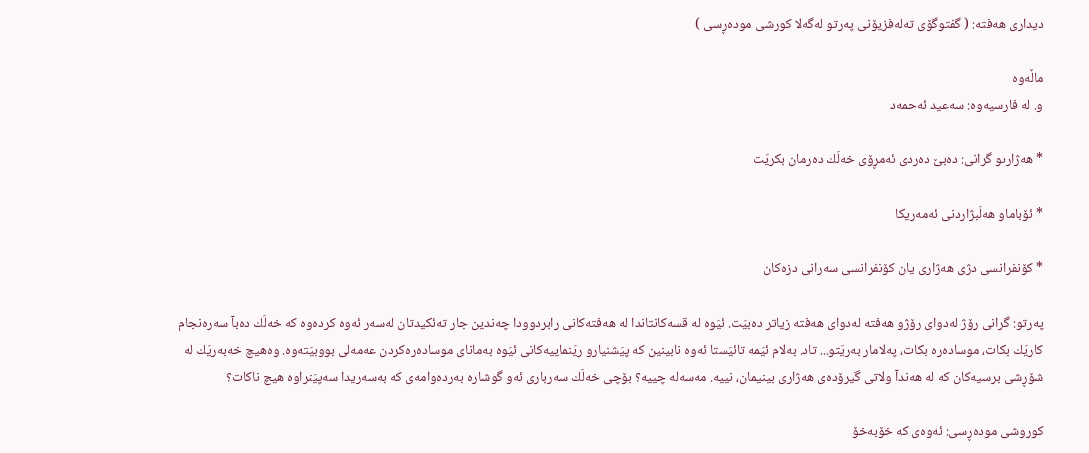دیدارى هه‌فته‌: ( گفتوگۆى ته‌له‌فزیۆنى په‌رتو له‌گه‌لا كورشى موده‌ڕسى )

ماڵه‌وه
و. له‌ فارسیه‌وه‌: سه‌عید ئه‌حمه‌د

* هه‌ژارىو گرانى: ده‌بێ ده‌ردى ئه‌مڕۆى خه‌لَك ده‌رمان بكریَت

* ئۆباماو هه‌لَبژاردنى ئه‌مه‌ریكا

* كۆنفرانسى دژى هه‌ژارى یان كۆنفرانسى سه‌رانى دزه‌كان

په‌رتو: گرانى رۆژ له‌دواى رۆژو هه‌فته‌ له‌دواى هه‌فته‌ زیاتر ده‌بیَت. ئیَوه‌ له‌ قسه‌كانتاندا له‌ هه‌فته‌كانى رابردوودا چه‌ندین جار ته‌ئكیدتان له‌سه‌ر ئه‌وه‌ كرده‌وه‌ كه‌ خه‌لَك ده‌بآ سه‌ره‌نجام كاریَك بكات، موساده‌ره‌ بكات، په‌لامار به‌ریَتو... تاد. به‌لام ئیَمه‌ تائیَستا ئه‌وه‌ نابینین كه‌ پیَشنیارو ریَنماییه‌كانى ئیَوه‌ به‌ماناى موساده‌ره‌كردن عه‌مه‌لى بووبیَته‌وه‌. وه‌هیچ خه‌به‌ریَك له‌ شۆڕشى برسیه‌كان كه‌ له‌ هه‌ندآ ولاتى گیرۆده‌ى هه‌ژارى بینیمان، نییه‌. مه‌سه‌له‌ چییه‌؟ بۆچى خه‌لَك سه‌ربارى ئه‌و گوشاره‌ به‌رده‌وامه‌ى كه‌ به‌سه‌ریدا سه‌پیَنراوه‌ هیچ ناكات؟

كوروشى موده‌ڕسى: ئه‌وه‌ى كه‌ خۆبه‌خۆ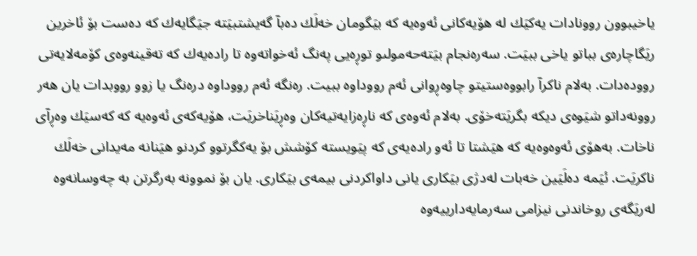یاخیبوون روونادات یه‌كیَك له‌ هۆیه‌كانى ئه‌وه‌یه‌ كه‌ بیَگومان خه‌لَك ده‌بآ گه‌یشتبیَته‌ جیَگایه‌ك كه‌ ده‌ست بۆ ئاخرین ریَگاچاره‌ى بباتو یاخى ببیَت. سه‌ره‌نجام بیَته‌حه‌مولىو توڕه‌یى په‌نگ ئه‌خواته‌وه‌ تا راده‌یه‌ك كه‌ ته‌قینه‌وه‌ی كۆمه‌لایه‌تى رووده‌دات. به‌لام ناكرآ رابووه‌ستیتو چاوه‌ڕوانى ئه‌م رووداوه‌ ببیت. ره‌نگه‌ ئه‌م رووداوه‌ دره‌نگ یا زوو رووبدات یان هه‌ر روونه‌داتو شیَوه‌ى دیكه‌ بگریَته‌خۆى. به‌لام ئه‌وه‌ى كه‌ ناڕه‌زایه‌تیه‌كان وه‌ڕیَناخریَت، هۆیه‌كه‌ى ئه‌وه‌یه‌ كه‌ كه‌سیَك وه‌ڕآى ناخات. به‌هۆى ئه‌وه‌وه‌یه‌ كه‌ هیَشتا تا ئه‌و راده‌یه‌ى كه‌ پیَویسته‌ كۆشش بۆ یه‌كگرتوو كردنو هیَنانه‌ مه‌یدانى خه‌لَك ناكریَت. ئیَمه‌ ده‌لَیَین خه‌بات له‌دژى بیَكارى یانى داواكردنى بیمه‌ى بیَكاری. یان بۆ نموونه‌ به‌رگرتن به‌ چه‌وسانه‌وه‌ له‌ریَگه‌ى روخاندنى نیزامى سه‌رمایه‌دارییه‌وه‌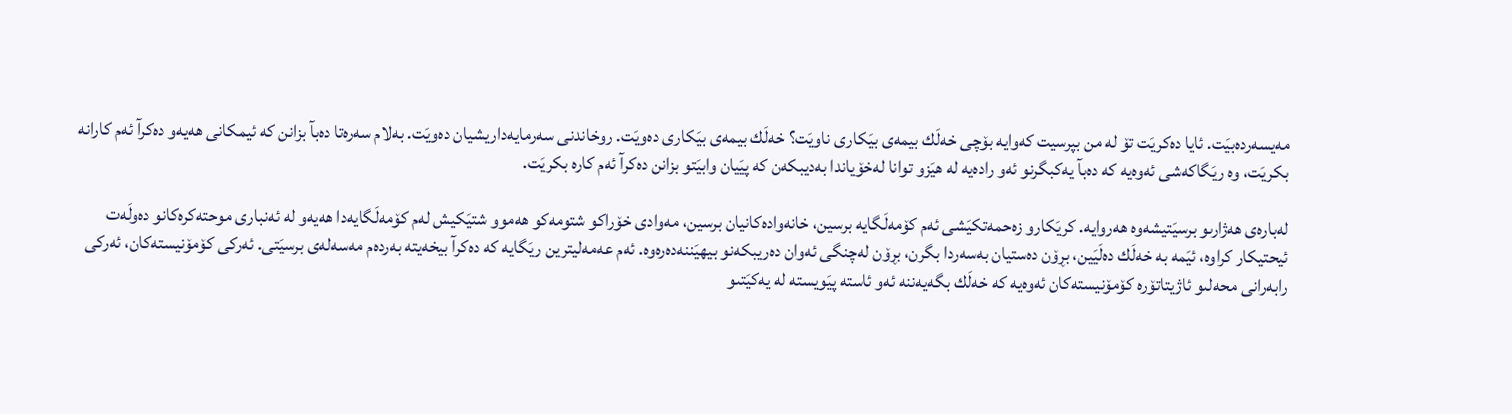مه‌یسه‌رده‌بیَت. ئایا ده‌كریَت تۆ له‌ من بپرسیت كه‌وایه‌ بۆچى خه‌لَك بیمه‌ى بیَكارى ناویَت؟ خه‌لَك بیمه‌ى بیَكارى ده‌ویَت. روخاندنى سه‌رمایه‌داریشیان ده‌ویَت. به‌لام سه‌ره‌تا ده‌بآ بزانن كه‌ ئیمكانى هه‌یه‌و ده‌كرآ ئه‌م كارانه‌ بكریَت، وه‌ ریَگاكه‌شى ئه‌وه‌یه‌ كه‌ ده‌بآ یه‌كبگرنو ئه‌و راده‌یه‌ له‌ هیَزو توانا له‌خۆیاندا به‌دیبكه‌ن كه‌ پیَیان وابیَتو بزانن ده‌كرآ ئه‌م كاره‌ بكریَت.

له‌باره‌ى هه‌ژارىو برسیَتیشه‌وه‌ هه‌روایه‌. كریَكارو زه‌حمه‌تكیَشى ئه‌م كۆمه‌لَگایه‌ برسین، خانه‌واده‌كانیان برسین، مه‌وادى خۆراكو شتومه‌كو هه‌موو شتیَكیش له‌م كۆمه‌لَگایه‌دا هه‌یه‌و له‌ ئه‌نبارى موحته‌كره‌كانو ده‌ولَه‌ت ئیحتیكار كراوه‌، ئیَمه‌ به‌ خه‌لَك ده‌لَیَین، بڕۆن ده‌ستیان به‌سه‌ردا بگرن، بڕۆن له‌چنگى ئه‌وان ده‌ریبكه‌نو بیهیَننه‌ده‌ره‌وه‌. ئه‌م عه‌مه‌لیترین ریَگایه‌ كه‌ ده‌كرآ بیخه‌یته‌ به‌رده‌م مه‌سه‌له‌ى برسیَتى. ئه‌ركى كۆمۆنیسته‌كان، ئه‌ركى رابه‌رانى محه‌لىو ئاژیتاتۆره‌ كۆمۆنیسته‌كان ئه‌وه‌یه‌ كه‌ خه‌لَك بگه‌یه‌ننه‌ ئه‌و ئاسته‌ پیَویسته‌ له‌ یه‌كیَتىو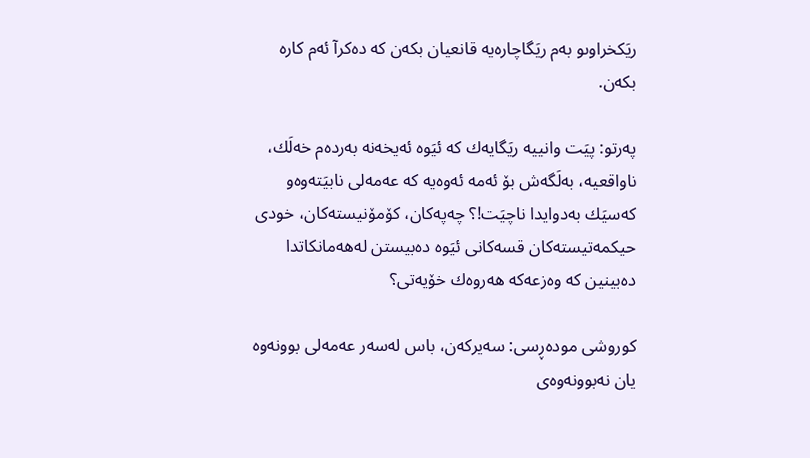ریَكخراوىو به‌م ریَگاچاره‌یه‌ قانعیان بكه‌ن كه‌ ده‌كرآ ئه‌م كاره‌ بكه‌ن.

په‌رتو: پیَت وانییه‌ ریَگایه‌ك كه‌ ئیَوه‌ ئه‌یخه‌نه‌ به‌رده‌م خه‌لَك، ناواقعیه‌، به‌لَگه‌ش بۆ ئه‌مه‌ ئه‌وه‌یه‌ كه‌ عه‌مه‌لى نابیَته‌وه‌و كه‌سیَك به‌دوایدا ناچیَت!؟ چه‌په‌كان، كۆمۆنیسته‌كان، خودى حیكمه‌تیسته‌كان قسه‌كانى ئیَوه‌ ده‌بیستن له‌هه‌مانكاتدا ده‌بینین كه‌ وه‌زعه‌كه‌ هه‌روه‌ك خۆیه‌تى؟

كوروشى موده‌ڕسى: سه‌یركه‌ن، باس له‌سه‌ر عه‌مه‌لى بوونه‌وه‌ یان نه‌بوونه‌وه‌ى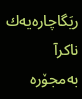ریَگاچاره‌یه‌ك ناكرآ به‌مجۆره‌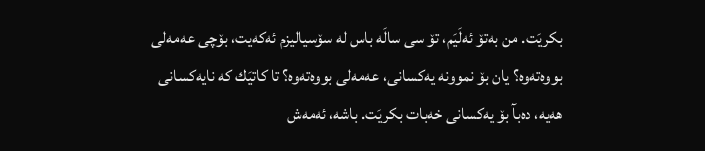بكریَت. من به‌تۆ ئه‌لَیَم، تۆ سى سالَه‌ باس له‌ سۆسیالیزم ئه‌كه‌یت، بۆچى عه‌مه‌لى بووه‌ته‌وه‌؟ یان بۆ نموونه‌ یه‌كسانى، عه‌مه‌لى بووه‌ته‌وه‌؟ تا كاتیَك كه‌ نایه‌كسانى هه‌یه‌، ده‌بآ بۆ یه‌كسانى خه‌بات بكریَت. باشه‌، ئه‌مه‌ش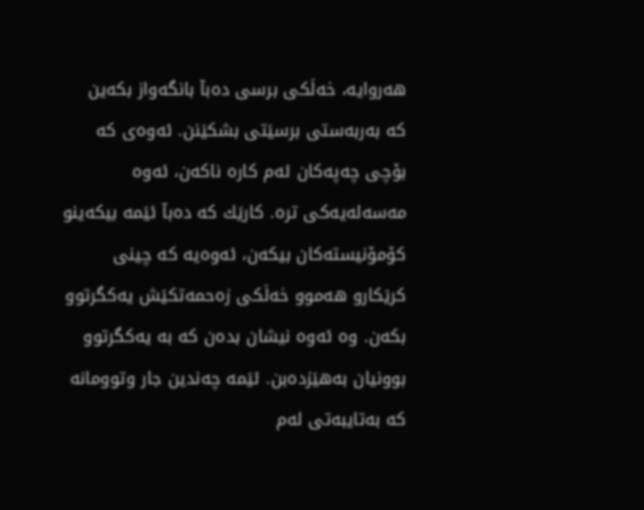هه‌روایه‌، خه‌لَكى برسى ده‌بآ بانگه‌واز بكه‌ین كه‌ به‌ربه‌ستى برسیَتى بشكیَنن. ئه‌وه‌ى كه‌ بۆچى چه‌په‌كان ئه‌م كاره‌ ناكه‌ن، ئه‌وه‌ مه‌سه‌له‌یه‌كى تره‌. كاریَك كه‌ ده‌بآ ئیَمه‌ بیكه‌ینو كۆمۆنیسته‌كان بیكه‌ن، ئه‌وه‌یه‌ كه‌ چینى كریَكارو هه‌موو خه‌لَكى زه‌حمه‌تكیَش یه‌كگرتوو بكه‌ن. وه‌ ئه‌وه‌ نیشان بده‌ن كه‌ به‌ یه‌كگرتوو بوونیان به‌هیَزده‌بن. ئیَمه‌ چه‌ندین جار وتوومانه‌ كه‌ به‌تایبه‌تى له‌م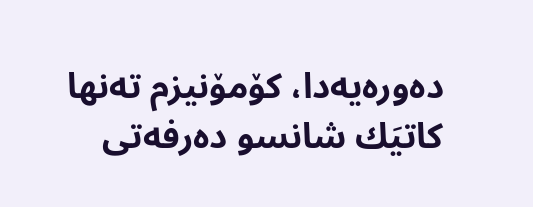ده‌وره‌یه‌دا، كۆمۆنیزم ته‌نها كاتیَك شانسو ده‌رفه‌تى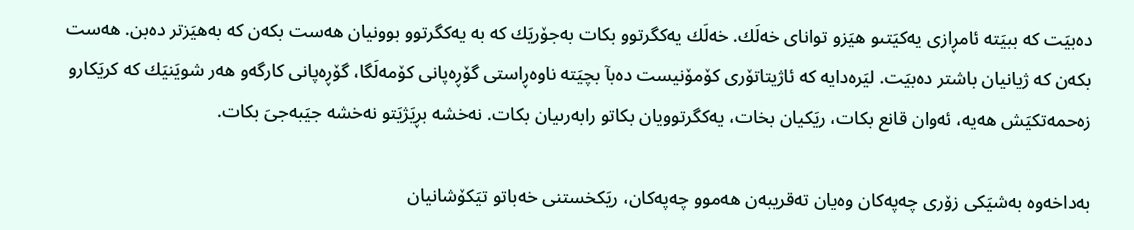ده‌بیَت كه‌ ببیَته‌ ئامڕازى یه‌كیَتىو هیَزو تواناى خه‌لَك. خه‌لَك یه‌كگرتوو بكات به‌جۆریَك كه‌ به‌ یه‌كگرتوو بوونیان هه‌ست بكه‌ن كه‌ به‌هیَزتر ده‌بن. هه‌ست بكه‌ن كه‌ ژیانیان باشتر ده‌بیَت. لیَره‌دایه‌ كه‌ ئاژیتاتۆرى كۆمۆنیست ده‌بآ بچیَته‌ ناوه‌ڕاستى گۆڕه‌پانى كۆمه‌لَگا، گۆڕه‌پانى كارگه‌و هه‌ر شویَنیَك كه‌ كریَكارو زه‌حمه‌تكیَش هه‌یه‌، ئه‌وان قانع بكات، ریَكیان بخات، یه‌كگرتوویان بكاتو رابه‌رىیان بكات. نه‌خشه‌ بڕیَژیَتو نه‌خشه‌ جیَبه‌جیَ بكات.

به‌داخه‌وه‌ به‌شیَكى زۆرى چه‌په‌كان وه‌یان ته‌قریبه‌ن هه‌موو چه‌په‌كان، ریَكخستنى خه‌باتو تیَكۆشانیان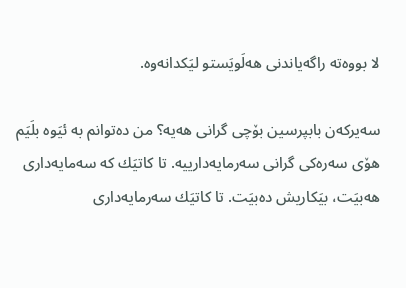لا بووه‌ته‌ راگه‌یاندنى هه‌لَویَستو لیَكدانه‌وه‌.

سه‌یركه‌ن بابپرسین بۆچى گرانى هه‌یه‌؟ من ده‌توانم به‌ ئیَوه‌ بلَیَم هۆى سه‌ره‌كى گرانى سه‌رمایه‌دارییه‌. تا كاتیَك كه‌ سه‌مایه‌دارى هه‌بیَت، بیَكاریش ده‌بیَت. تا كاتیَك سه‌رمایه‌دارى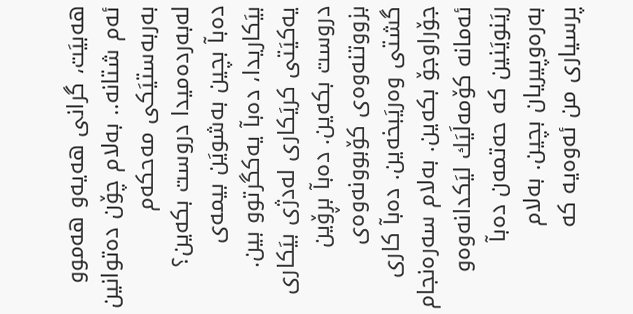هه‌بیَت، گرانى هه‌یه‌و هه‌موو ئه‌م شتانه‌.. به‌لام چۆن ده‌توانین به‌ربه‌ستیَكى مه‌حكه‌م له‌به‌رده‌میدا دروست بكه‌ین؟ ده‌بآ بچین به‌شویَن بیمه‌ى بیَكاریدا، ده‌بآ یه‌كگرتوو بین. یه‌كیَتى كریَكارى له‌دژى بیَكارى دروست بكه‌ین. ده‌بآ بڕۆین بزووتنه‌وه‌ى كۆبوونه‌وه‌ى گشتى وه‌ریَبخه‌ین. ده‌بآ كارى جۆراوجۆ بكه‌ین. به‌لام سه‌ره‌نجام ئه‌مانه‌ كۆمه‌لَیَك لیَكدانه‌وه‌و ریَنویَنین كه‌ حه‌تمه‌ن ده‌بآ به‌ره‌وپیریان بچین. به‌لام پرسیارى من ئه‌وه‌یه‌ كه‌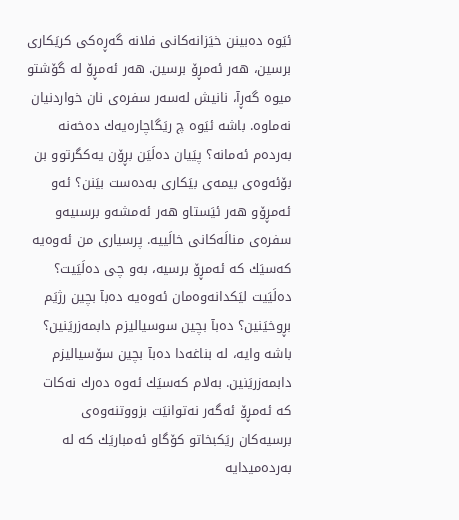ئیَوه‌ ده‌بینن خیَزانه‌كانى فلانه‌ گه‌ڕه‌كى كریَكارى برسین، هه‌ر ئه‌مڕۆ برسین. هه‌ر ئه‌مڕۆ له‌ گۆشتو میوه‌ گه‌ڕآ، نانیش له‌سه‌ر سفره‌ى نان خواردنیان نه‌ماوه‌. باشه‌ ئیَوه‌ چ ریَگاچاره‌یه‌ك ده‌خه‌نه‌ به‌رده‌م ئه‌مانه‌؟ پیَیان ده‌لَیَن بڕۆن یه‌كگرتوو بن بۆئه‌وه‌ى بیمه‌ى بیَكارى به‌ده‌ست بیَنن؟ ئه‌و ئه‌مڕۆو هه‌ر ئیَستاو هه‌ر ئه‌مشه‌و برسىیه‌و سفره‌ى منالَه‌كانى خالَییه‌. پرسیارى من ئه‌وه‌یه‌ كه‌سیَك كه‌ ئه‌مڕۆ برسیه‌، به‌و چى ده‌لَیَیت؟ ده‌لَیَیت لیَكدانه‌وه‌مان ئه‌وه‌یه‌ ده‌بآ بچین رژیَم بڕوخیَنین؟ ده‌بآ بچین سوسیالیزم دابمه‌زریَنین؟ باشه‌ وایه‌، له‌ بناغه‌دا ده‌بآ بچین سۆسیالیزم دابمه‌زریَنین. به‌لام كه‌سیَك ئه‌وه‌ ده‌رك نه‌كات كه‌ ئه‌مڕۆ ئه‌گه‌ر نه‌توانیَت بزووتنه‌وه‌ى برسیه‌كان ریَكبخاتو كۆگاو ئه‌مباریَك كه‌ له‌ به‌رده‌میدایه‌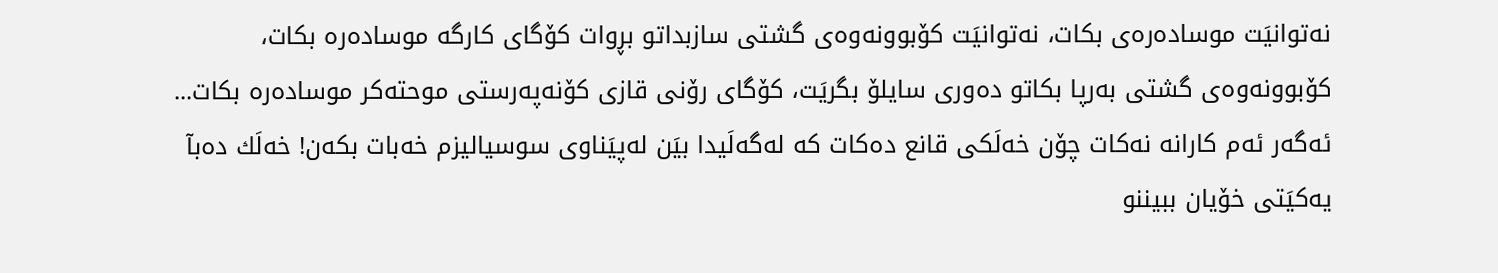نه‌توانیَت موساده‌ره‌ى بكات، نه‌توانیَت كۆبوونه‌وه‌ى گشتى سازبداتو بڕوات كۆگاى كارگه‌ موساده‌ره‌ بكات، كۆبوونه‌وه‌ى گشتى به‌رپا بكاتو ده‌ورى سایلۆ بگریَت، كۆگاى رۆنى قازى كۆنه‌په‌رستى موحته‌كر موساده‌ره‌ بكات... ئه‌گه‌ر ئه‌م كارانه‌ نه‌كات چۆن خه‌لَكى قانع ده‌كات كه‌ له‌گه‌لَیدا بیَن له‌پیَناوى سوسیالیزم خه‌بات بكه‌ن! خه‌لَك ده‌بآ یه‌كیَتى خۆیان ببیننو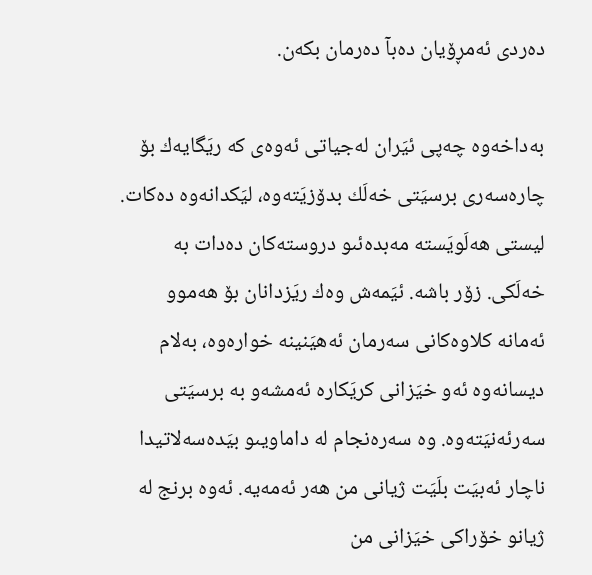ده‌ردى ئه‌مڕۆیان ده‌بآ ده‌رمان بكه‌ن.

به‌داخه‌وه‌ چه‌پى ئیَران له‌جیاتى ئه‌وه‌ى كه‌ ریَگایه‌ك بۆ چاره‌سه‌رى برسیَتى خه‌لَك بدۆزیَته‌وه‌، لیَكدانه‌وه‌ ده‌كات. لیستی هه‌لَویَسته‌ مه‌بده‌ئىو دروسته‌كان ده‌دات به‌ خه‌لَكى. زۆر باشه‌. ئیَمه‌ش وه‌ك ریَزدانان بۆ هه‌موو ئه‌مانه‌ كلاوه‌كانى سه‌رمان ئه‌هیَنینه‌ خواره‌وه‌، به‌لام دیسانه‌وه‌ ئه‌و خیَزانى كریَكاره‌ ئه‌مشه‌و به‌ برسیَتى سه‌رئه‌نیَته‌وه‌. وه‌ سه‌ره‌نجام له‌ داماویىو بیَده‌سه‌لاتیدا ناچار ئه‌بیَت بلَیَت ژیانى من هه‌ر ئه‌مه‌یه‌. ئه‌وه‌ برنج له‌ ژیانو خۆراكى خیَزانى من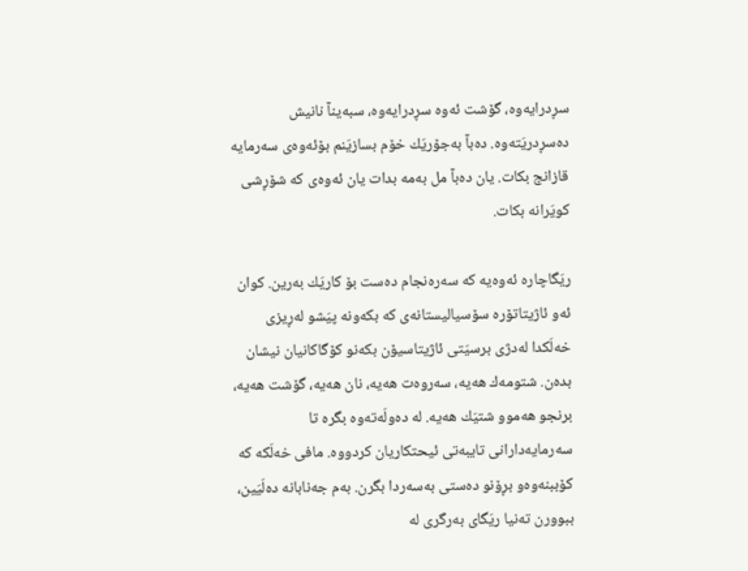سڕدرایه‌وه‌، گۆشت ئه‌وه‌ سڕدرایه‌وه‌، سبه‌ینآ نانیش ده‌سڕدریَته‌وه‌. ده‌بآ به‌جۆریَك خۆم بسازیَنم بۆئه‌وه‌ى سه‌رمایه‌ قازانج بكات. یان ده‌بآ مل به‌مه‌ بدات یان ئه‌وه‌ى كه‌ شۆڕشى كویَرانه‌ بكات.

ریَگاچاره‌ ئه‌وه‌یه‌ كه‌ سه‌ره‌نجام ده‌ست بۆ كاریَك به‌رین. كوان ئه‌و ئاژیتاتۆره‌ سۆسیالیستانه‌ى كه‌ بكه‌ونه‌ پیَشو له‌ڕیزى خه‌لَكدا له‌دژى برسیَتى ئاژیتاسیۆن بكه‌نو كۆگاكانیان نیشان بده‌ن. شتومه‌ك هه‌یه‌، سه‌روه‌ت هه‌یه‌، نان هه‌یه‌، گۆشت هه‌یه‌، برنجو هه‌موو شتیَك هه‌یه‌. له‌ ده‌ولَه‌ته‌وه‌ بگره‌ تا سه‌رمایه‌دارانى تایبه‌تى ئیحتكاریان كردووه‌. مافى خه‌لَكه‌ كه‌ كۆببنه‌وه‌و بڕۆنو ده‌ستى به‌سه‌ردا بگرن. به‌م جه‌نابانه‌ ده‌لَیَین، ببوورن ته‌نیا ریَگاى به‌رگرى له‌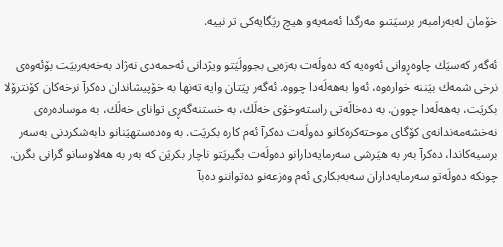خۆمان له‌به‌رامبه‌ر برسیَتىو مه‌رگدا ئه‌مه‌یه‌و هیچ ریَگایه‌كى تر نییه‌.

ئه‌گه‌ر كه‌سیَك چاوه‌ڕوانى ئه‌وه‌یه‌ كه‌ ده‌ولَه‌ت به‌زه‌یى بجوولَیَتو ویژدانى ئه‌حمه‌دى نه‌ژاد به‌خه‌به‌ربیَت بۆئه‌وه‌ى نرخى شمه‌ك بیَننه‌ خواره‌وه‌، ئه‌وا به‌هه‌لَه‌دا چووه‌. ئه‌گه‌ر پیَتان وایه‌ ته‌نها به‌ خۆپیشاندان ده‌كرآ نرخه‌كان كۆنترۆلا بكریَت، به‌هه‌لَه‌دا چوون. به‌ ده‌خالَه‌تى راسته‌وخۆى خه‌لَك، به‌ خستنه‌گه‌ڕى تواناى خه‌لَك، به‌ موساده‌ره‌ى نه‌خشه‌مه‌ندانه‌ى كۆگاى موحته‌كره‌كانو ده‌ولَه‌ت ده‌كرآ ئه‌م كاره‌ بكریَت. به‌ وه‌ده‌ستهیَنانو دابه‌شكردنى به‌سه‌ر برسیه‌كاندا، ده‌كرآ به‌ر به‌ هیَرشى سه‌رمایه‌دارانو ده‌ولَه‌ت بگیریَتو ناچار بكریَن كه‌ به‌ر به‌ هه‌لاوسانو گرانى بگرن. چونكه‌ ده‌ولَه‌تو سه‌رمایه‌داران سه‌به‌بكارى ئه‌م وه‌زعه‌نو ده‌تواننو ده‌بآ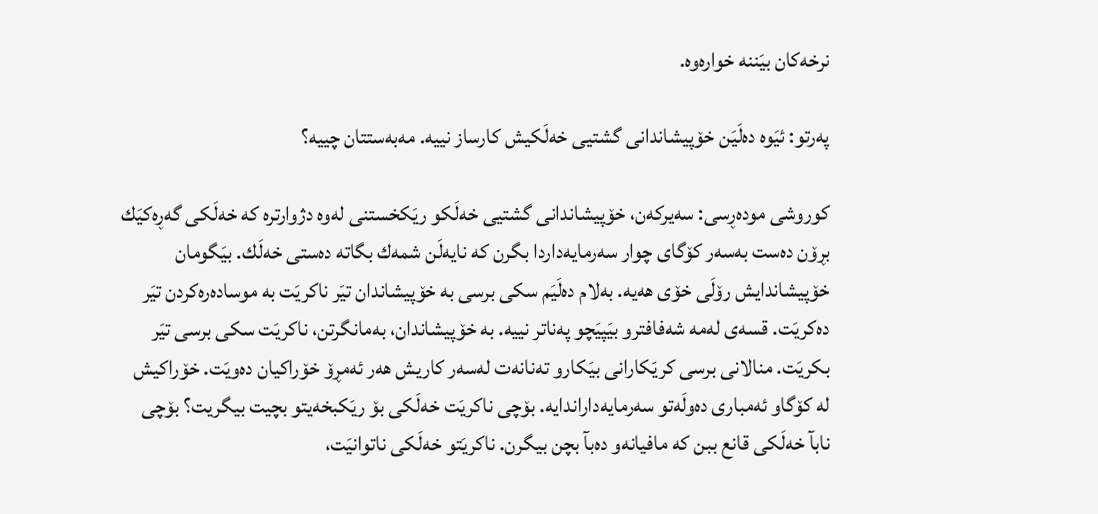نرخه‌كان بیَننه‌ خواره‌وه‌.

په‌رتو: ئیَوه‌ ده‌لَیَن خۆپیشاندانى گشتیى خه‌لَكیش كارساز نییه‌. مه‌به‌ستتان چییه‌؟

كوروشى موده‌ڕسى: سه‌یركه‌ن، خۆپیشاندانى گشتیى خه‌لَكو ریَكخستنى له‌وه‌ دژوارتره‌ كه‌ خه‌لَكى گه‌ڕه‌كیَك بڕۆن ده‌ست به‌سه‌ر كۆگاى چوار سه‌رمایه‌داردا بگرن كه‌ نایه‌لَن شمه‌ك بگاته‌ ده‌ستى خه‌لَك. بیَگومان خۆپیشاندایش رۆلَى خۆى هه‌یه‌. به‌لام ده‌لَیَم سكى برسى به‌ خۆپیشاندان تیَر ناكریَت به‌ موساده‌ره‌كردن تیَر ده‌كریَت. قسه‌ى له‌مه‌ شه‌فافترو بیَپیَچو په‌ناتر نییه‌. به‌ خۆپیشاندان، به‌مانگرتن، ناكریَت سكى برسى تیَر بكریَت. منالانى برسى كریَكارانى بیَكارو ته‌نانه‌ت له‌سه‌ر كاریش هه‌ر ئه‌مڕۆ خۆراكیان ده‌ویَت. خۆراكیش له‌ كۆگاو ئه‌مبارى ده‌ولَه‌تو سه‌رمایه‌داراندایه‌. بۆچى ناكریَت خه‌لَكى بۆ ریَكبخه‌یتو بچیت بیگریت؟ بۆچى نابآ خه‌لَكى قانع ببن كه‌ مافیانه‌و ده‌بآ بچن بیگرن. ناكریَتو خه‌لَكى ناتوانیَت،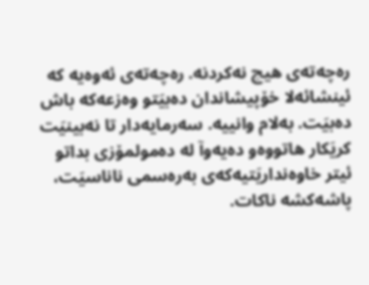ره‌چه‌ته‌ى هیچ نه‌كردنه‌. ره‌چه‌ته‌ی ئه‌وه‌یه‌ كه‌ ئینشائه‌لا خۆپیشاندان ده‌بیَتو وه‌زعه‌كه‌ باش ده‌بیَت. به‌لام وانییه‌. سه‌رمایه‌دار تا نه‌بینیَت كریَكار هاتووه‌و ده‌یه‌وآ له‌ ده‌مولمۆزى بداتو ئیتر خاوه‌نداریَتیه‌كه‌ى به‌ره‌سمى ناناسیَت، پاشه‌كشه‌ ناكات.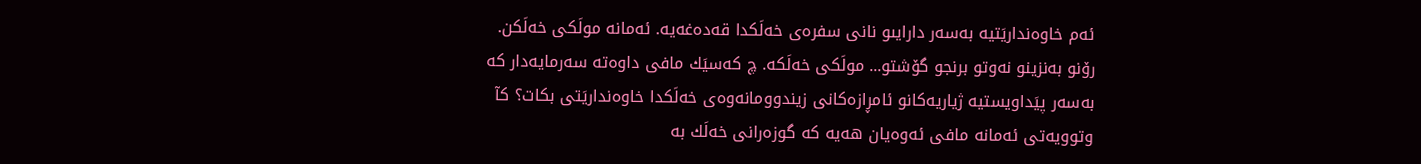ئه‌م خاوه‌نداریَتیه‌ به‌سه‌ر دارایىو نانى سفره‌ى خه‌لَكدا قه‌ده‌غه‌یه‌. ئه‌مانه‌ مولَكى خه‌لَكن. رۆنو به‌نزینو نه‌وتو برنجو گۆشتو... مولَكى خه‌لَكه‌. چ كه‌سیَك مافى داوه‌ته‌ سه‌رمایه‌دار كه‌ به‌سه‌ر پیَداویستیه‌ ژیاریه‌كانو ئامڕازه‌كانى زیندوومانه‌وه‌ى خه‌لَكدا خاوه‌نداریَتى بكات؟ كآ وتوویه‌تى ئه‌مانه‌ مافى ئه‌وه‌یان هه‌یه‌ كه‌ گوزه‌رانى خه‌لَك به‌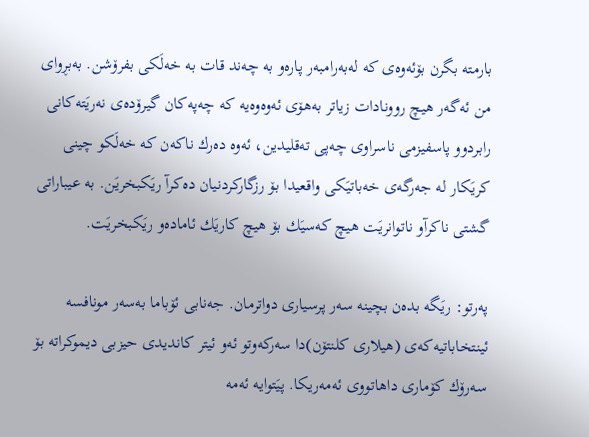بارمته‌ بگرن بۆئه‌وه‌ى كه‌ له‌به‌رامبه‌ر پاره‌و به‌ چه‌ند قات به‌ خه‌لَكى بفرۆشن. به‌بڕواى من ئه‌گه‌ر هیچ روونادات زیاتر به‌هۆى ئه‌وه‌وه‌یه‌ كه‌ چه‌په‌كان گیرۆده‌ى نه‌ریَته‌كانى رابردوو پاسفیزمى ناسراوى چه‌پى ته‌قلیدین، ئه‌وه‌ ده‌رك ناكه‌ن كه‌ خه‌لَكو چینى كریَكار له‌ جه‌رگه‌ى خه‌باتیَكى واقعیدا بۆ رزگاركردنیان ده‌كرآ ریَكبخریَن. به‌ عیباراتى گشتى ناكرآو ناتوانریَت هیچ كه‌سیَك بۆ هیچ كاریَك ئاماده‌و ریَكبخریَت.

په‌رتو: ریَگه‌ بده‌ن بچینه‌ سه‌ر پرسیارى دواترمان. جه‌نابى ئۆباما به‌سه‌ر مونافسه‌ ئینتخاباتیه‌كه‌ى (هیلارى كلنتۆن)دا سه‌ركه‌وتو ئه‌و ئیتر كاندیدى حیزبى دیموكراته‌ بۆ سه‌رۆك كۆمارى داهاتووى ئه‌مه‌ریكا. پیَتوایه‌ ئه‌مه‌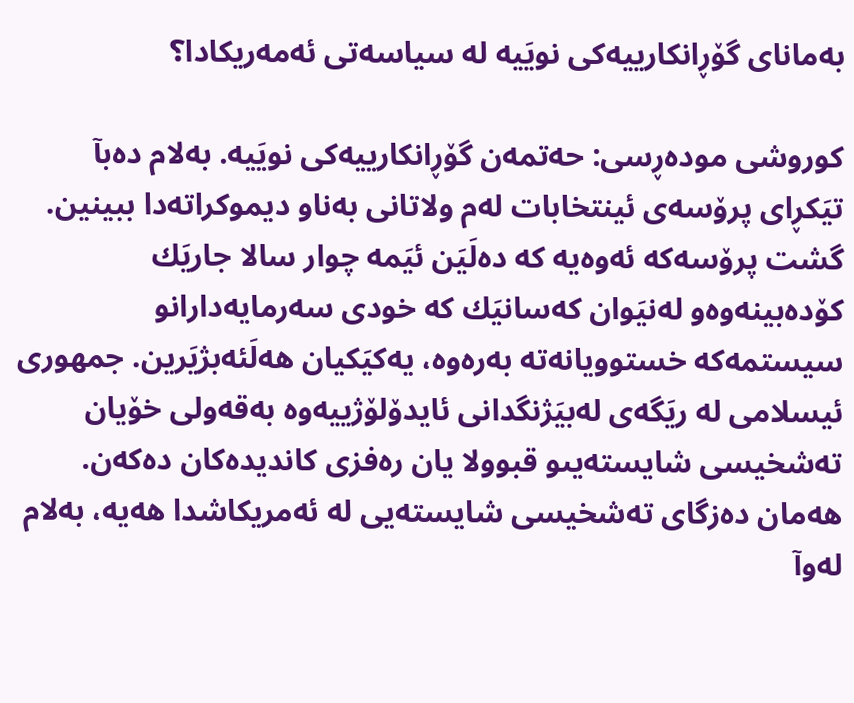به‌ماناى گۆڕانكارییه‌كى نویَیه‌ له‌ سیاسه‌تى ئه‌مه‌ریكادا؟

كوروشى موده‌ڕسى: حه‌تمه‌ن گۆڕانكارییه‌كى نویَیه‌. به‌لام ده‌بآ تیَكڕاى پرۆسه‌ى ئینتخابات له‌م ولاتانى به‌ناو دیموكراته‌دا ببینین. گشت پرۆسه‌كه‌ ئه‌وه‌یه‌ كه‌ ده‌لَیَن ئیَمه‌ چوار سالا جاریَك كۆده‌بینه‌وه‌و له‌نیَوان كه‌سانیَك كه‌ خودى سه‌رمایه‌دارانو سیستمه‌كه‌ خستوویانه‌ته‌ به‌ره‌وه‌، یه‌كیَكیان هه‌لَئه‌بژیَرین. جمهورى ئیسلامى له‌ ریَگه‌ى له‌بیَژنگدانى ئایدۆلۆژییه‌وه‌ به‌قه‌ولى خۆیان ته‌شخیسى شایسته‌یىو قبوولا یان ره‌فزى كاندیده‌كان ده‌كه‌ن. هه‌مان ده‌زگاى ته‌شخیسى شایسته‌یى له‌ ئه‌مریكاشدا هه‌یه‌، به‌لام له‌وآ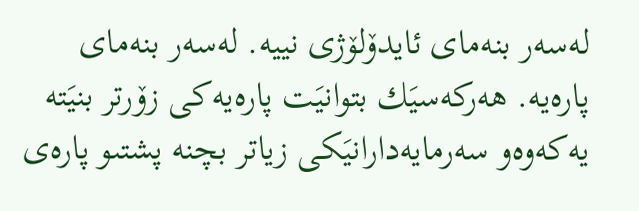له‌سه‌ر بنه‌ماى ئایدۆلۆژى نییه‌. له‌سه‌ر بنه‌ماى پاره‌یه‌. هه‌ركه‌سیَك بتوانیَت پاره‌یه‌كى زۆرتر بنیَته‌ یه‌كه‌وه‌و سه‌رمایه‌دارانیَكى زیاتر بچنه‌ پشتىو پاره‌ى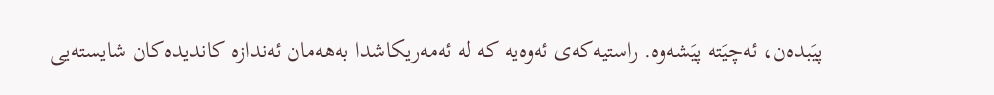پیَبده‌ن، ئه‌چیَته‌ پیَشه‌وه‌. راستیه‌كه‌ى ئه‌وه‌یه‌ كه‌ له‌ ئه‌مه‌ریكاشدا به‌هه‌مان ئه‌ندازه‌ كاندیده‌كان شایسته‌یى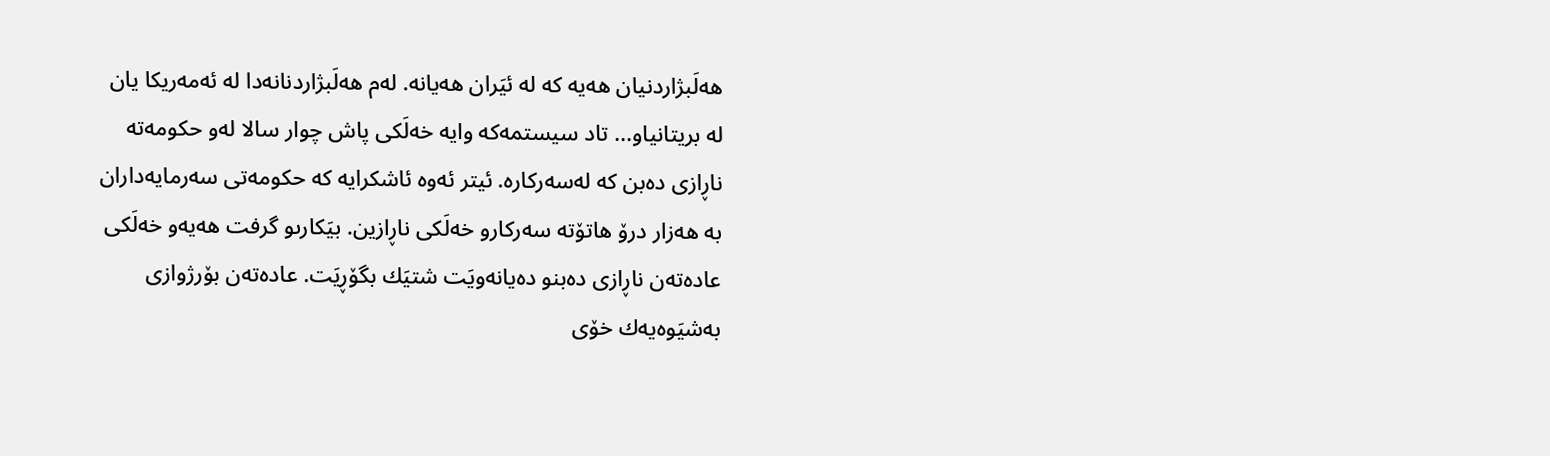هه‌لَبژاردنیان هه‌یه‌ كه‌ له‌ ئیَران هه‌یانه‌. له‌م هه‌لَبژاردنانه‌دا له‌ ئه‌مه‌ریكا یان له‌ بریتانیاو... تاد سیستمه‌كه‌ وایه‌ خه‌لَكى پاش چوار سالا له‌و حكومه‌ته‌ ناڕازى ده‌بن كه‌ له‌سه‌ركاره‌. ئیتر ئه‌وه‌ ئاشكرایه‌ كه‌ حكومه‌تى سه‌رمایه‌داران به‌ هه‌زار درۆ هاتۆته‌ سه‌ركارو خه‌لَكى ناڕازین. بیَكارىو گرفت هه‌یه‌و خه‌لَكى عاده‌ته‌ن ناڕازى ده‌بنو ده‌یانه‌ویَت شتیَك بگۆڕیَت. عاده‌ته‌ن بۆرژوازى به‌شیَوه‌یه‌ك خۆى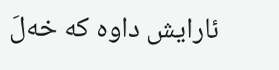ئارایش داوه‌ كه‌ خه‌لَ